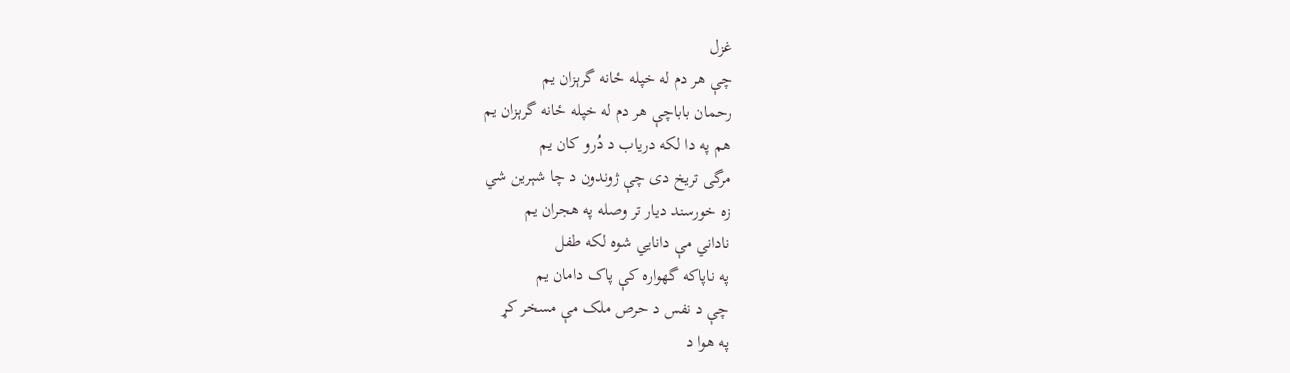غزل
چې هر دم له خپله ځانه گرېزان يم
رحمان باباچې هر دم له خپله ځانه گرېزان يم
هم په دا لکه درياب د دُرو کان يم
مرگی تريخ دی چې ژوندون د چا شېرين شي
زه خورسند ديار تر وصله په هجران يم
ناداني مې دانايي شوه لکه طفل
په ناپاکه گهواره کې پاک دامان يم
چې د نفس د حرص ملک مې مسخر کړ
په هوا د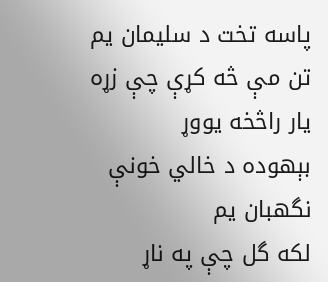پاسه تخت د سليمان يم
تن مې څه کړې چې زړه يار راڅخه يووړ
بېهوده د خالي خونې نگهبان يم
لکه گل چې په ناړ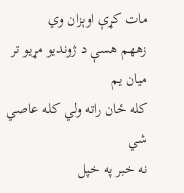مات کړې اوېزان وي
زههم هسې د ژونديو مړيو تر ميان يم
کله ځان راته ولي کله عاصي شي
نه خبر په خپل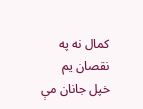کمال نه په نقصان يم
خپل جانان مې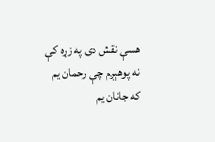هسې نقش دی په زړه کې
نه پوهېږم چې رحمان يم که جانان يم